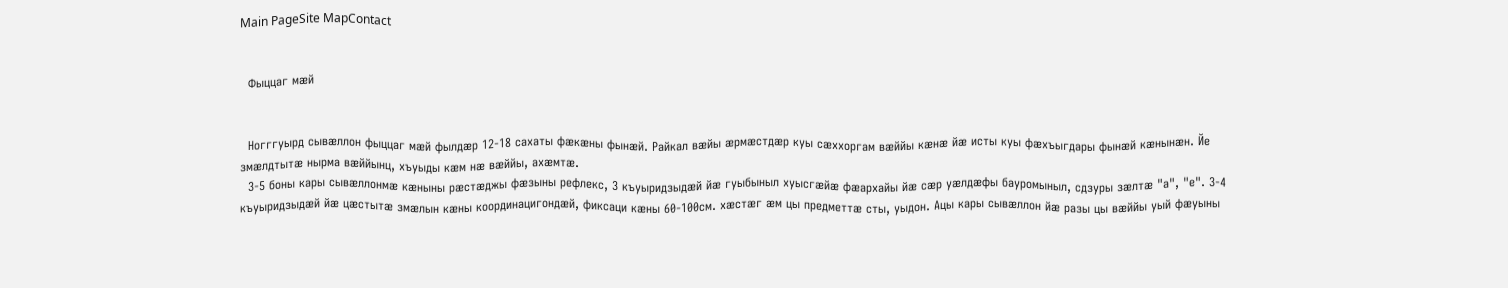Main PageSite MapContact


  Фыццаг мæй


  Ногггуырд сывæллон фыццаг мæй фылдæр 12-18 сахаты фæкæны фынæй. Райкал вæйы æрмæстдæр куы сæххоргам вæййы кæнæ йæ исты куы фæхъыгдары фынæй кæнынæн. Йе змæлдтытæ нырма вæййынц, хъуыды кæм нæ вæййы, ахæмтæ.
  3-5 боны кары сывæллонмæ кæныны рæстæджы фæзыны рефлекс, 3 къуыридзыдæй йæ гуыбыныл хуысгæйæ фæархайы йæ сæр уæлдæфы бауромыныл, сдзуры зæлтæ "а", "е". 3-4 къуыридзыдæй йæ цæстытæ змæлын кæны координацигондæй, фиксаци кæны 60-100см. хæстæг æм цы предметтæ сты, уыдон. Ацы кары сывæллон йæ разы цы вæййы уый фæуыны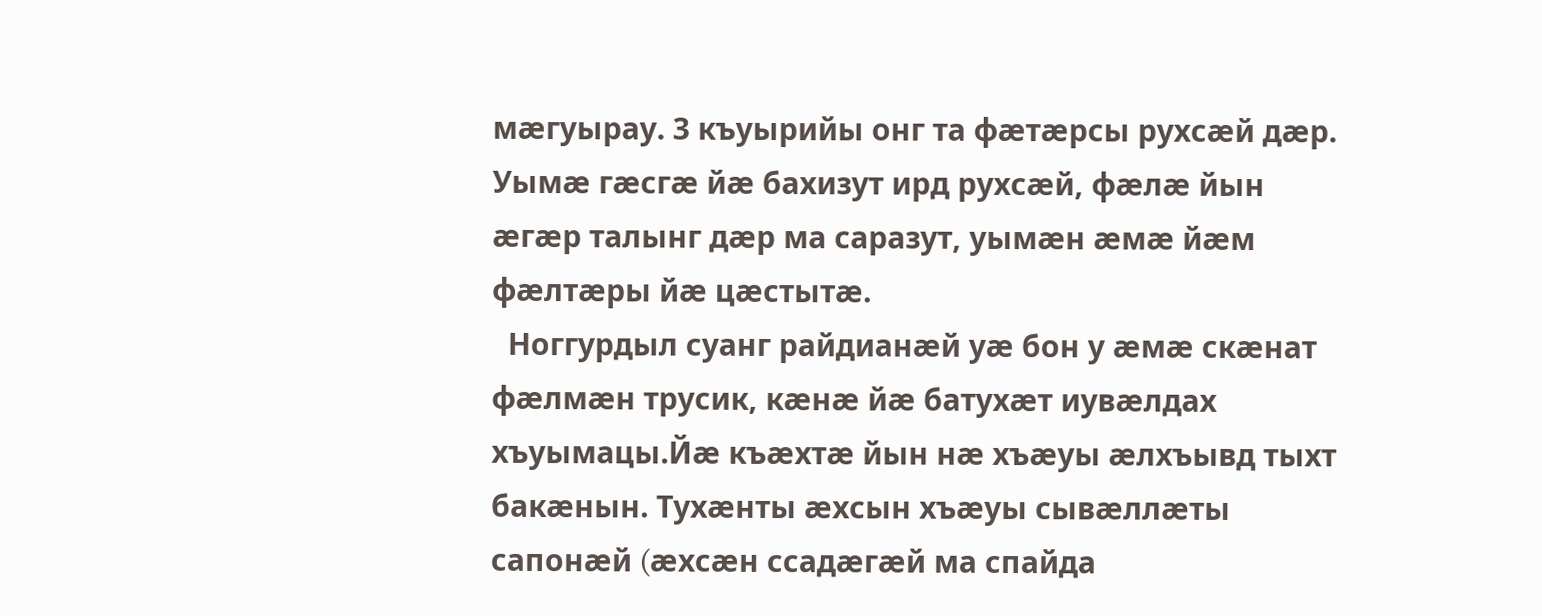мæгуырау. 3 къуырийы онг та фæтæрсы рухсæй дæр. Уымæ гæсгæ йæ бахизут ирд рухсæй, фæлæ йын æгæр талынг дæр ма саразут, уымæн æмæ йæм фæлтæры йæ цæстытæ.
  Ноггурдыл суанг райдианæй уæ бон у æмæ скæнат фæлмæн трусик, кæнæ йæ батухæт иувæлдах хъуымацы.Йæ къæхтæ йын нæ хъæуы æлхъывд тыхт бакæнын. Тухæнты æхсын хъæуы сывæллæты сапонæй (æхсæн ссадæгæй ма спайда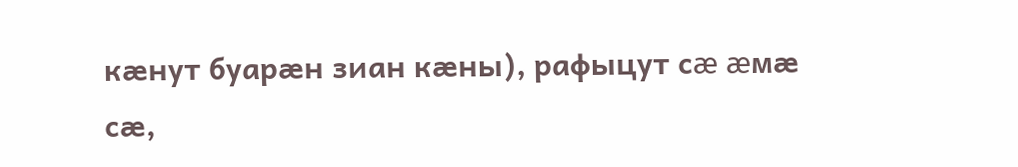кæнут буарæн зиан кæны), рафыцут сæ æмæ сæ,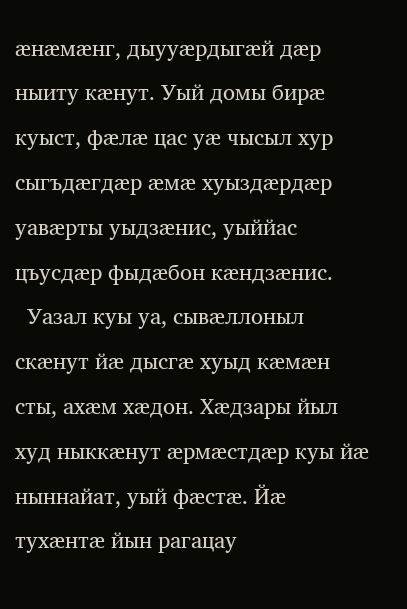æнæмæнг, дыууæрдыгæй дæр ныиту кæнут. Уый домы бирæ куыст, фæлæ цас уæ чысыл хур сыгъдæгдæр æмæ хуыздæрдæр уавæрты уыдзæнис, уыййас цъусдæр фыдæбон кæндзæнис.
  Уазал куы уа, сывæллоныл скæнут йæ дысгæ хуыд кæмæн сты, ахæм хæдон. Хæдзары йыл худ ныккæнут æрмæстдæр куы йæ ныннайат, уый фæстæ. Йæ тухæнтæ йын рагацау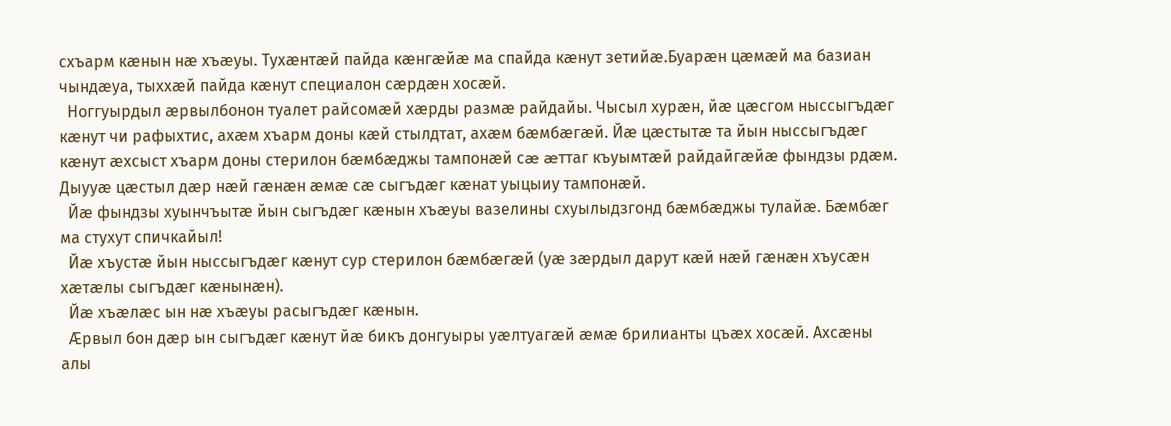схъарм кæнын нæ хъæуы. Тухæнтæй пайда кæнгæйæ ма спайда кæнут зетийæ.Буарæн цæмæй ма базиан чындæуа, тыххæй пайда кæнут специалон сæрдæн хосæй.
  Ноггуырдыл æрвылбонон туалет райсомæй хæрды размæ райдайы. Чысыл хурæн, йæ цæсгом ныссыгъдæг кæнут чи рафыхтис, ахæм хъарм доны кæй стылдтат, ахæм бæмбæгæй. Йæ цæстытæ та йын ныссыгъдæг кæнут æхсыст хъарм доны стерилон бæмбæджы тампонæй сæ æттаг къуымтæй райдайгæйæ фындзы рдæм. Дыууæ цæстыл дæр нæй гæнæн æмæ сæ сыгъдæг кæнат уыцыиу тампонæй.
  Йæ фындзы хуынчъытæ йын сыгъдæг кæнын хъæуы вазелины схуылыдзгонд бæмбæджы тулайæ. Бæмбæг ма стухут спичкайыл!
  Йæ хъустæ йын ныссыгъдæг кæнут сур стерилон бæмбæгæй (уæ зæрдыл дарут кæй нæй гæнæн хъусæн хæтæлы сыгъдæг кæнынæн).
  Йæ хъæлæс ын нæ хъæуы расыгъдæг кæнын.
  Æрвыл бон дæр ын сыгъдæг кæнут йæ бикъ донгуыры уæлтуагæй æмæ брилианты цъæх хосæй. Ахсæны алы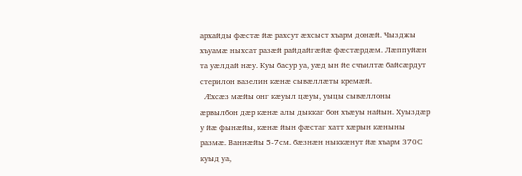архайды фæстæ йæ рахсут æхсыст хъарм донæй. Чызджы хъуамæ ныхсат разæй райдайгæйæ фæстæрдæм. Лæппуйæн та уæлдай нæу. Куы басур уа, уæд ын йе счъилтæ байсæрдут стерилон вазелин кæнæ сывæллæты кремæй.
  Æхсæз мæйы онг кæуыл цæуы, уыцы сывæллоны æрвылбон дæр кæнæ алы дыккаг бон хъæуы найын. Хуыздæр у йæ фынæйы, кæнæ йын фæстаг хатт хæрын кæныны размæ. Ваннæйы 5-7см. бæзнæн ныккæнут йæ хъарм 370С куыд уа,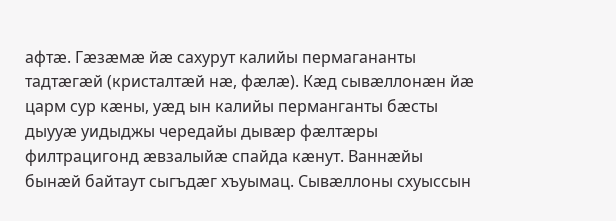афтæ. Гæзæмæ йæ сахурут калийы пермагананты тадтæгæй (кристалтæй нæ, фæлæ). Кæд сывæллонæн йæ царм сур кæны, уæд ын калийы перманганты бæсты дыууæ уидыджы чередайы дывæр фæлтæры филтрацигонд æвзалыйæ спайда кæнут. Ваннæйы бынæй байтаут сыгъдæг хъуымац. Сывæллоны схуыссын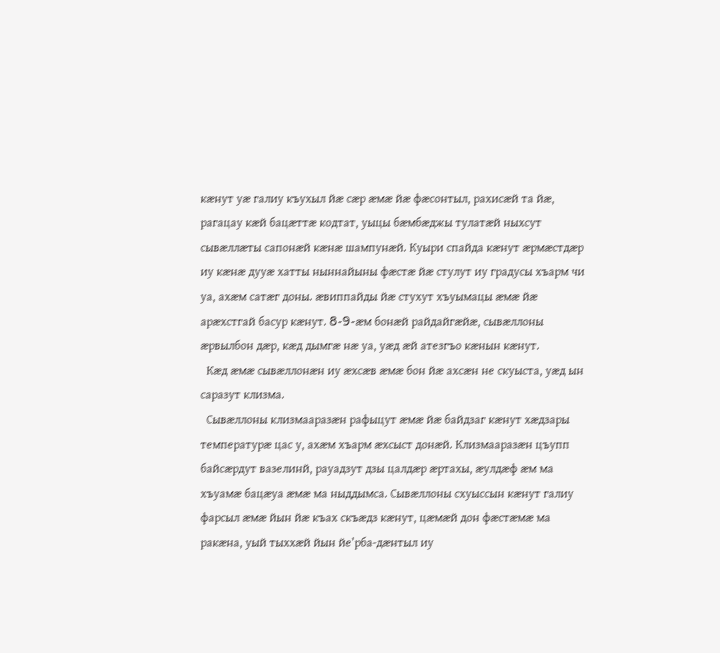кæнут уæ галиу къухыл йæ сæр æмæ йæ фæсонтыл, рахисæй та йæ, рагацау кæй бацæттæ кодтат, уыцы бæмбæджы тулатæй ныхсут сывæллæты сапонæй кæнæ шампунæй. Куыри спайда кæнут æрмæстдæр иу кæнæ дууæ хатты ныннайыны фæстæ йæ стулут иу градусы хъарм чи уа, ахæм сатæг доны. æвиппайды йæ стухут хъуымацы æмæ йæ арæхстгай басур кæнут. 8-9-æм бонæй райдайгæйæ, сывæллоны æрвылбон дæр, кæд дымгæ нæ уа, уæд æй атезгъо кæнын кæнут.
  Кæд æмæ сывæллонæн иу æхсæв æмæ бон йæ ахсæн не скуыста, уæд ын саразут клизма.
  Сывæллоны клизмааразæн рафыцут æмæ йæ байдзаг кæнут хæдзары температурæ цас у, ахæм хъарм æхсыст донæй. Клизмааразæн цъупп байсæрдут вазелинй, рауадзут дзы цалдæр æртахы, æулдæф æм ма хъуамæ бацæуа æмæ ма ныддымса. Сывæллоны схуыссын кæнут галиу фарсыл æмæ йын йæ къах скъæдз кæнут, цæмæй дон фæстæмæ ма ракæна, уый тыххæй йын йе’рба-дæнтыл иу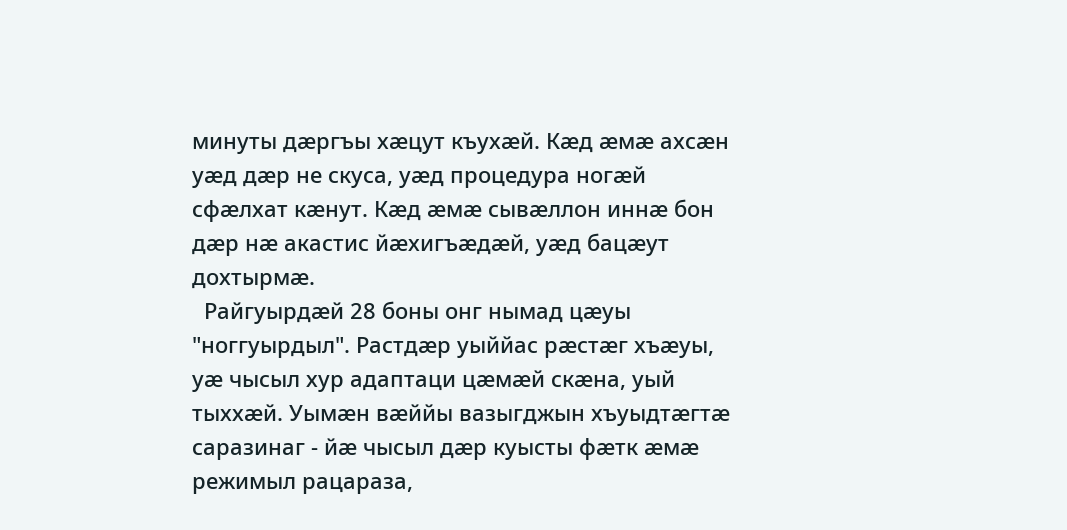минуты дæргъы хæцут къухæй. Кæд æмæ ахсæн уæд дæр не скуса, уæд процедура ногæй сфæлхат кæнут. Кæд æмæ сывæллон иннæ бон дæр нæ акастис йæхигъæдæй, уæд бацæут дохтырмæ.
  Райгуырдæй 28 боны онг нымад цæуы "ноггуырдыл". Растдæр уыййас рæстæг хъæуы, уæ чысыл хур адаптаци цæмæй скæна, уый тыххæй. Уымæн вæййы вазыгджын хъуыдтæгтæ саразинаг - йæ чысыл дæр куысты фæтк æмæ режимыл рацараза,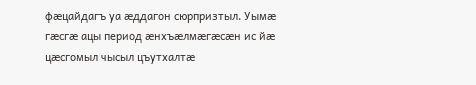фæцайдагъ уа æддагон сюрпризтыл. Уымæ гæсгæ ацы период æнхъæлмæгæсæн ис йæ цæсгомыл чысыл цъутхалтæ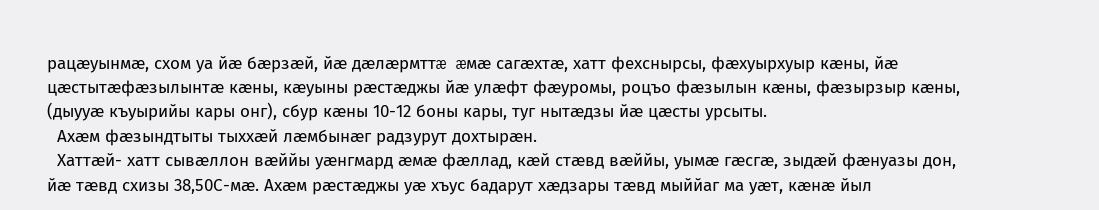рацæуынмæ, схом уа йæ бæрзæй, йæ дæлæрмттæ æмæ сагæхтæ, хатт фехснырсы, фæхуырхуыр кæны, йæ цæстытæфæзылынтæ кæны, кæуыны рæстæджы йæ улæфт фæуромы, роцъо фæзылын кæны, фæзырзыр кæны, (дыууæ къуырийы кары онг), сбур кæны 10-12 боны кары, туг нытæдзы йæ цæсты урсыты.
  Ахæм фæзындтыты тыххæй лæмбынæг радзурут дохтырæн.
  Хаттæй- хатт сывæллон вæййы уæнгмард æмæ фæллад, кæй стæвд вæййы, уымæ гæсгæ, зыдæй фæнуазы дон, йæ тæвд схизы 38,50С-мæ. Ахæм рæстæджы уæ хъус бадарут хæдзары тæвд мыййаг ма уæт, кæнæ йыл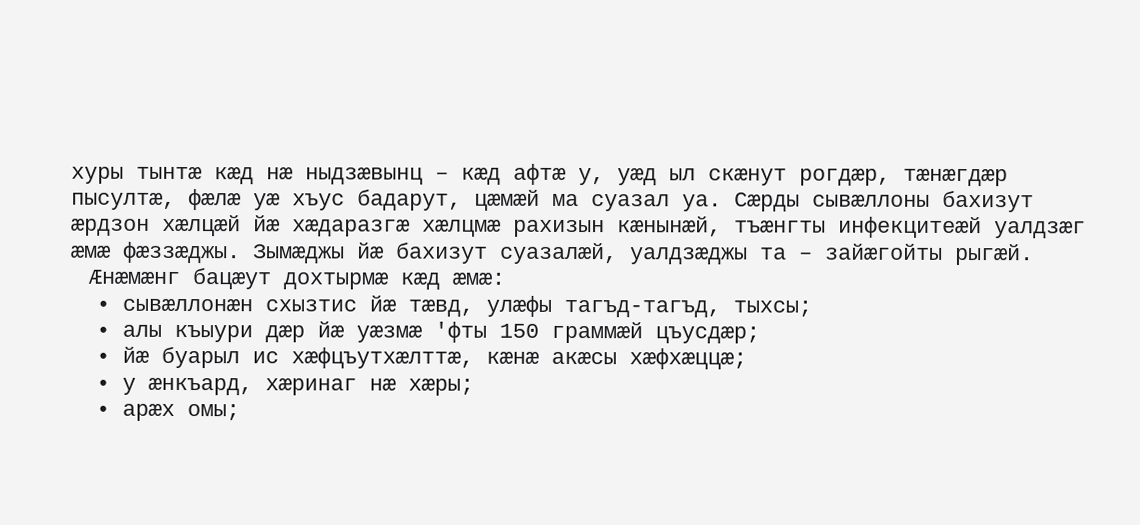хуры тынтæ кæд нæ ныдзæвынц – кæд афтæ у, уæд ыл скæнут рогдæр, тæнæгдæр пысултæ, фæлæ уæ хъус бадарут, цæмæй ма суазал уа. Сæрды сывæллоны бахизут æрдзон хæлцæй йæ хæдаразгæ хæлцмæ рахизын кæнынæй, тъæнгты инфекцитеæй уалдзæг æмæ фæззæджы. Зымæджы йæ бахизут суазалæй, уалдзæджы та – зайæгойты рыгæй.
   Æнæмæнг бацæут дохтырмæ кæд æмæ:
  • сывæллонæн схызтис йæ тæвд, улæфы тагъд-тагъд, тыхсы;
  • алы къыури дæр йæ уæзмæ 'фты 150 граммæй цъусдæр;
  • йæ буарыл ис хæфцъутхæлттæ, кæнæ акæсы хæфхæццæ;
  • у æнкъард, хæринаг нæ хæры;
  • арæх омы;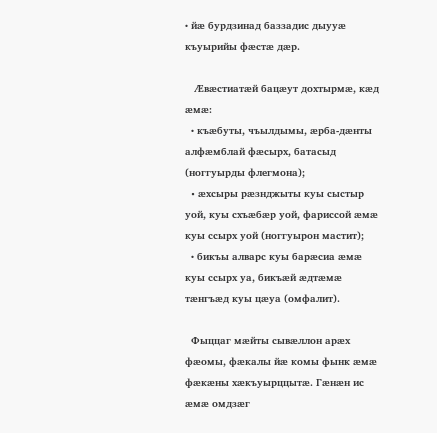• йæ бурдзинад баззадис дыууæ къуырийы фæстæ дæр.

   Æвæстиатæй бацæут дохтырмæ, кæд æмæ:
  • къæбуты, чъылдымы, æрба-дæнты алфæмблай фæсырх, батасыд (ноггуырды флегмона);
  • æхсыры рæзнджыты куы сыстыр уой, куы схъæбæр уой, фариссой æмæ куы ссырх уой (ноггуырон мастит);
  • бикъы алварс куы барæсиа æмæ куы ссырх уа, бикъæй æдтæмæ тæнгъæд куы цæуа (омфалит).

  Фыццаг мæйты сывæллон арæх фæомы, фæкалы йæ комы фынк æмæ фæкæны хæкъуырццытæ. Гæнæн ис æмæ омдзæг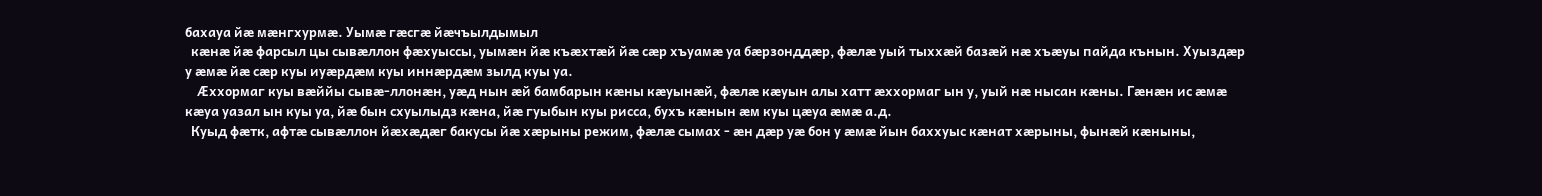бахауа йæ мæнгхурмæ. Уымæ гæсгæ йæчъылдымыл
  кæнæ йæ фарсыл цы сывæллон фæхуыссы, уымæн йæ къæхтæй йæ сæр хъуамæ уа бæрзонддæр, фæлæ уый тыххæй базæй нæ хъæуы пайда кънын. Хуыздæр у æмæ йæ сæр куы иуæрдæм куы иннæрдæм зылд куы уа.
   Æххормаг куы вæййы сывæ-ллонæн, уæд нын æй бамбарын кæны кæуынæй, фæлæ кæуын алы хатт æххормаг ын у, уый нæ нысан кæны. Гæнæн ис æмæ кæуа уазал ын куы уа, йæ бын схуылыдз кæна, йæ гуыбын куы рисса, бухъ кæнын æм куы цæуа æмæ а.д.
  Куыд фæтк, афтæ сывæллон йæхæдæг бакусы йæ хæрыны режим, фæлæ сымах - æн дæр уæ бон у æмæ йын баххуыс кæнат хæрыны, фынæй кæныны,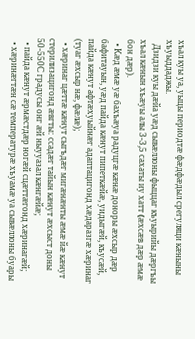хъал куы уа, уыцы периодтæ фæдфæдыл срегуляци кæныны хъуыддаджы.
  Дзидзи куы дæйа уæд сывæллоны фыццаг къуырийы дæргъы хъал кæнын хъæуы алы 3-3,5 сахаты иу хатт (æхсæв дæр æмæ бон дæр).
  • Кæд æмæ уæ бахъæуа радуцгæ кæнæ доноры æхсыр дæр бафитауын, уæд пайда кæнут пипеткæйæ, уидыгæй, къусæй, пайда кæнут афтæхуыйнæг адаптацигонд хæдаразгæ хæринаг (туаг æхсыр нæ, фæлæ);
  • хæринаг цæттæ кæнут сыгъдæг мигæнæнты æмæ йæ кæнут стерилизацигонд æвгты: ссадæг тайын кæнут æхсыст доны 50-550С градусы онг æй ныууазал кæнгæйæ;
  • пайда кæнут æрмæстдæр ногæй сцæттæгонд хæринагæй;
  • хæринæгтæн сæ температурæ хъуамæ уа сывæллоны буары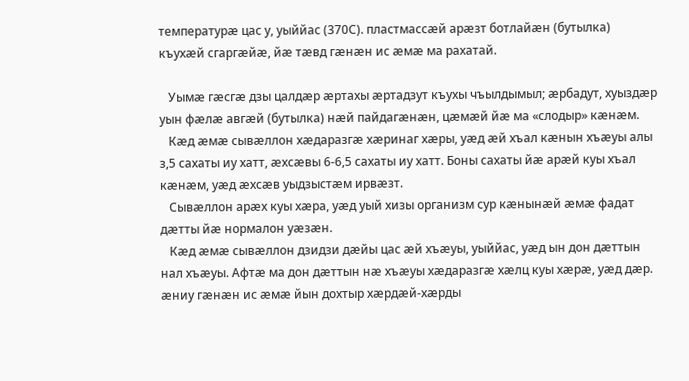температурæ цас у, уыййас (370С). пластмассæй арæзт ботлайæн (бутылка) къухæй сгаргæйæ, йæ тæвд гæнæн ис æмæ ма рахатай.

   Уымæ гæсгæ дзы цалдæр æртахы æртадзут къухы чъылдымыл; æрбадут, хуыздæр уын фæлæ авгæй (бутылка) нæй пайдагæнæн, цæмæй йæ ма «слодыр» кæнæм.
   Кæд æмæ сывæллон хæдаразгæ хæринаг хæры, уæд æй хъал кæнын хъæуы алы з,5 сахаты иу хатт, æхсæвы 6-6,5 сахаты иу хатт. Боны сахаты йæ арæй куы хъал кæнæм, уæд æхсæв уыдзыстæм ирвæзт.
   Сывæллон арæх куы хæра, уæд уый хизы организм сур кæнынæй æмæ фадат дæтты йæ нормалон уæзæн.
   Кæд æмæ сывæллон дзидзи дæйы цас æй хъæуы, уыййас, уæд ын дон дæттын нал хъæуы. Афтæ ма дон дæттын нæ хъæуы хæдаразгæ хæлц куы хæрæ, уæд дæр. æниу гæнæн ис æмæ йын дохтыр хæрдæй-хæрды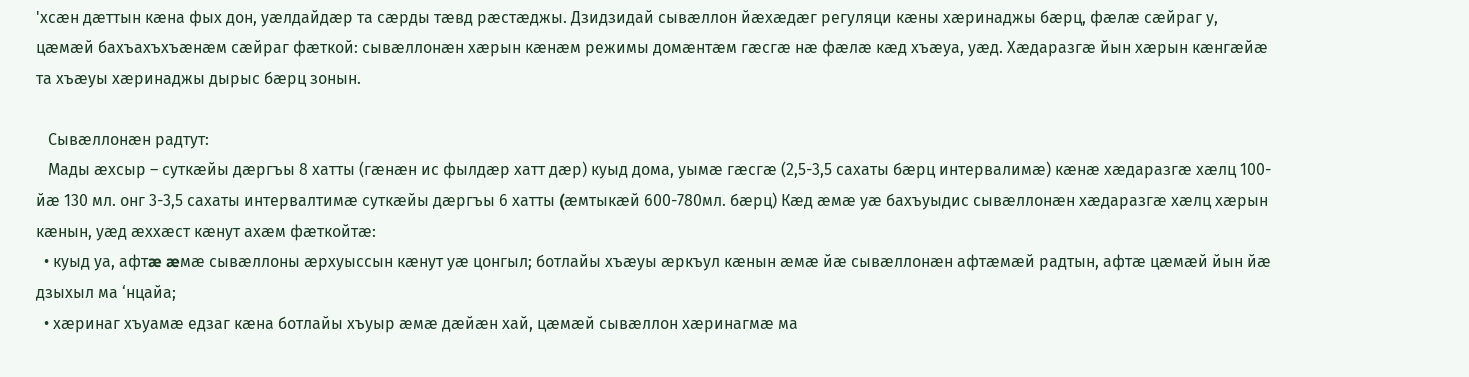'хсæн дæттын кæна фых дон, уæлдайдæр та сæрды тæвд рæстæджы. Дзидзидай сывæллон йæхæдæг регуляци кæны хæринаджы бæрц, фæлæ сæйраг у, цæмæй бахъахъхъæнæм сæйраг фæткой: сывæллонæн хæрын кæнæм режимы домæнтæм гæсгæ нæ фæлæ кæд хъæуа, уæд. Хæдаразгæ йын хæрын кæнгæйæ та хъæуы хæринаджы дырыс бæрц зонын.

   Сывæллонæн радтут:
   Мады æхсыр – суткæйы дæргъы 8 хатты (гæнæн ис фылдæр хатт дæр) куыд дома, уымæ гæсгæ (2,5-3,5 сахаты бæрц интервалимæ) кæнæ хæдаразгæ хæлц 100-йæ 130 мл. онг 3-3,5 сахаты интервалтимæ суткæйы дæргъы 6 хатты (æмтыкæй 600-780мл. бæрц) Кæд æмæ уæ бахъуыдис сывæллонæн хæдаразгæ хæлц хæрын кæнын, уæд æххæст кæнут ахæм фæткойтæ:
  • куыд уа, афтæ æмæ сывæллоны æрхуыссын кæнут уæ цонгыл; ботлайы хъæуы æркъул кæнын æмæ йæ сывæллонæн афтæмæй радтын, афтæ цæмæй йын йæ дзыхыл ма ‘нцайа;
  • хæринаг хъуамæ едзаг кæна ботлайы хъуыр æмæ дæйæн хай, цæмæй сывæллон хæринагмæ ма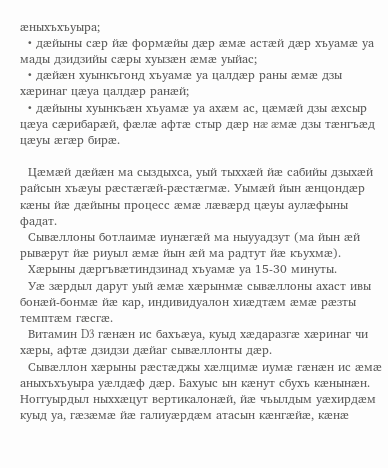æныхъхъуыра;
  • дæйыны сæр йæ формæйы дæр æмæ астæй дæр хъуамæ уа мады дзидзийы сæры хуызæн æмæ уыйас;
  • дæйæн хуынкъгонд хъуамæ уа цалдæр раны æмæ дзы хæринаг цæуа цалдæр ранæй;
  • дæйыны хуынкъæн хъуамæ уа ахæм ас, цæмæй дзы æхсыр цæуа сæрибарæй, фæлæ афтæ стыр дæр нæ æмæ дзы тæнгъæд цæуы æгæр бирæ.

  Цæмæй дæйæн ма сыздыхса, уый тыххæй йæ сабийы дзыхæй райсын хъæуы рæстæгæй-рæстæгмæ. Уымæй йын æнцондæр кæны йæ дæйыны процесс æмæ лæвæрд цæуы аулæфыны фадат.
  Сывæллоны ботлаимæ иунæгæй ма ныууадзут (ма йын æй рывæрут йæ риуыл æмæ йын æй ма радтут йæ къухмæ).
  Хæрыны дæргъвæтиндзинад хъуамæ уа 15-30 минуты.
  Уæ зæрдыл дарут уый æмæ хæрынмæ сывæллоны ахаст ивы бонæй-бонмæ йæ кар, индивидуалон хиæдтæм æмæ рæзты темптæм гæсгæ.
  Витамин D3 гæнæн ис бахъæуа, куыд хæдаразгæ хæринаг чи хæры, афтæ дзидзи дæйаг сывæллонты дæр.
  Сывæллон хæрыны рæстæджы хæлцимæ иумæ гæнæн ис æмæ аныхъхъуыра уæлдæф дæр. Бахуыс ын кæнут сбухъ кæнынæн. Ноггуырдыл ныххæцут вертикалонæй, йæ чъылдым уæхирдæм куыд уа, гæзæмæ йæ галиуæрдæм атасын кæнгæйæ, кæнæ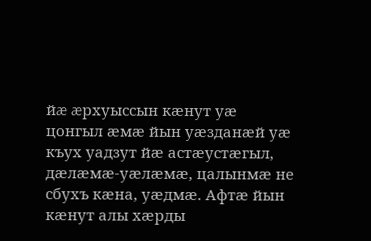йæ æрхуыссын кæнут уæ цонгыл æмæ йын уæзданæй уæ къух уадзут йæ астæустæгыл, дæлæмæ-уæлæмæ, цалынмæ не сбухъ кæна, уæдмæ. Афтæ йын кæнут алы хæрды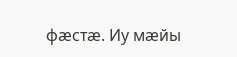фæстæ. Иу мæйы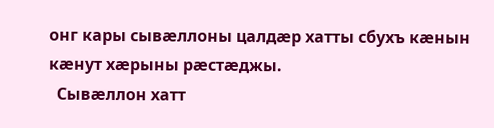онг кары сывæллоны цалдæр хатты сбухъ кæнын кæнут хæрыны рæстæджы.
  Сывæллон хатт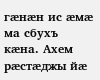гæнæн ис æмæ ма сбухъ кæна. Ахем рæстæджы йæ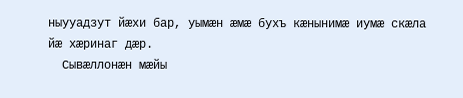ныууадзут йæхи бар, уымæн æмæ бухъ кæнынимæ иумæ скæла йæ хæринаг дæр.
  Сывæллонæн мæйы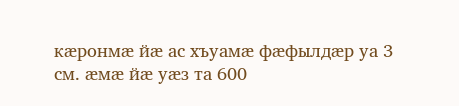кæронмæ йæ ас хъуамæ фæфылдæр уа 3 см. æмæ йæ уæз та 600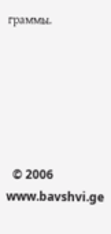граммы.






  © 2006 www.bavshvi.ge